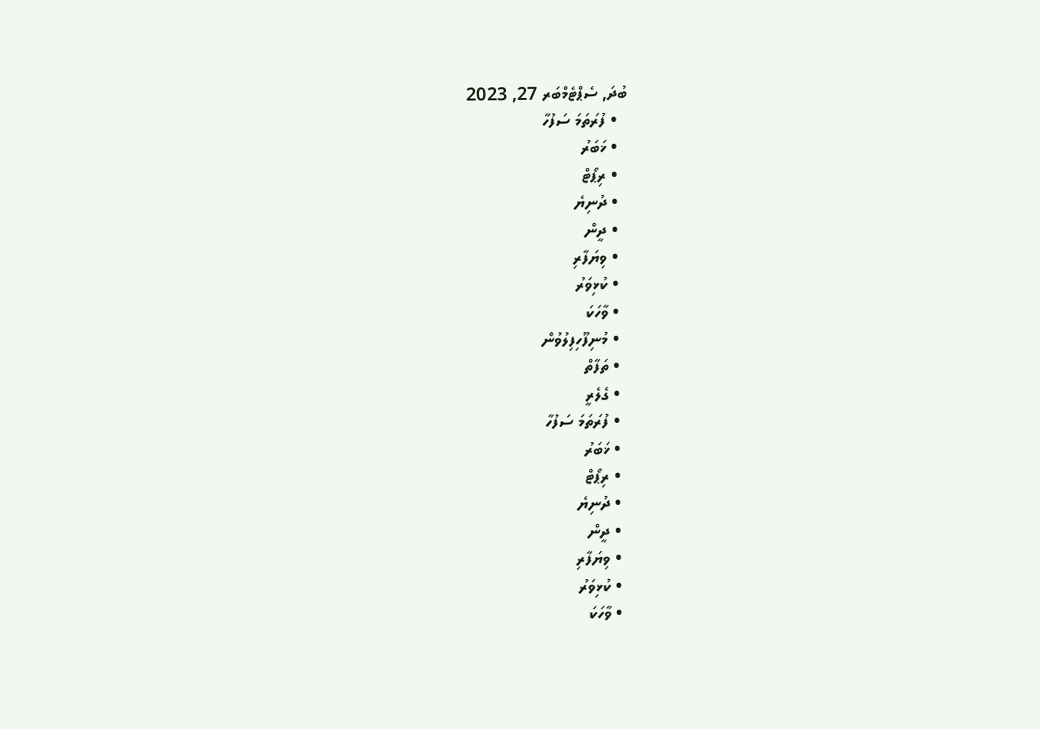ބުދަ, ސެޕްޓެމްބަރ 27, 2023
  • ފުރަތަމަ ސަފުހާ
  • ޚަބަރު
  • ރިޕޯޓް
  • ދުނިޔެ
  • ދީން
  • ވިޔަފާރި
  • ކުޅިވަރު
  • ވާހަކަ
  • މުނިފޫހިފިލުވުން
  • ތަފާތް
  • ގެލެރީ
  • ފުރަތަމަ ސަފުހާ
  • ޚަބަރު
  • ރިޕޯޓް
  • ދުނިޔެ
  • ދީން
  • ވިޔަފާރި
  • ކުޅިވަރު
  • ވާހަކަ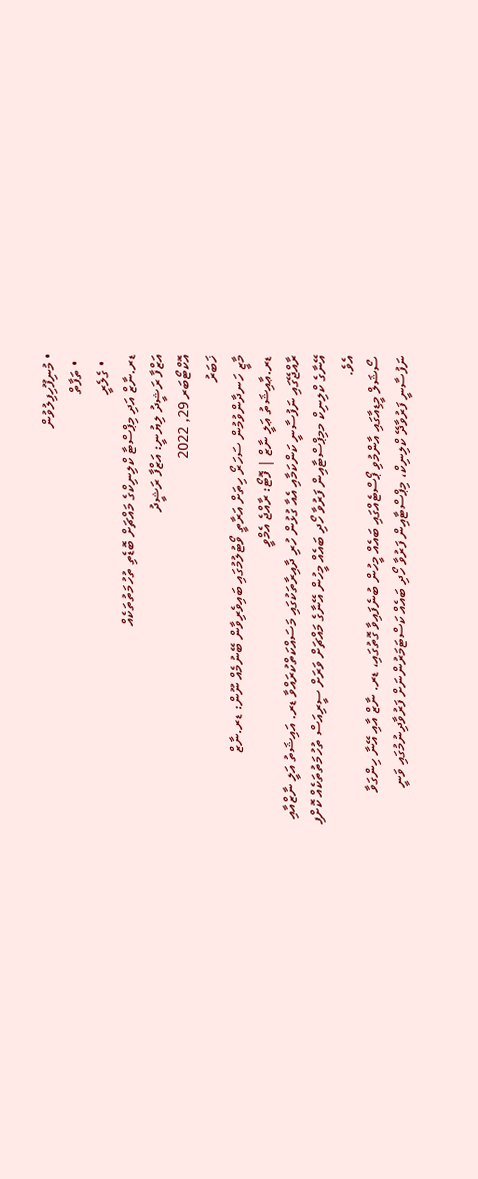• މުނިފޫހިފިލުވުން
  • ތަފާތް
  • ގެލެރީ
ޑރ.ނާޒް އަދި މިޕްސްޓާ ކްލިނިކްގެ މައްޗަށް ބޮޑެތި ތުހުމަތުތަކެއް
އަޒްފާ ރަޝީދު ލިޔުނީ: އަޒްފާ ރަޝީދު
އޮކްޓޯބަރ 29, 2022
ޚަބަރު
މާޒީ ހަނދާންވުމުން ސަހަރޯ ހިތަށް އަރާތީ ވޯޓުލުމުގައި ބައިވެރިވާން ބޭނުމެއް ނޫން: ޑރ.ނާޒް
ޑރ.ޢާއިޝަތު ޢަލީ ނާޒް | ފޮޓޯ: ރާއްޖެ އެމްވީ
ރާއްޖޭގައި ނަފުސާނީ ކަންކަމާއި އެއާ ގުޅުން ހުރި ދާއިރާތަކުގައި މަސައްކަތްކުރައްވާ ޑރ. އައިޝަތު އަލީ ނާޒްއާއި އޭނާގެ ކްލިނިކް މމިޕްސްޓާއިން ފަރުވާ ހޯދި ބައެއް މީހުން އޭނާގެ މައްޗަށް ވަރަށް ސީރިއަސް ތުހުމަތުތަކެއް ކޮށްފި އެވެ.
ސޯޝަލް މީޑިއާގައި އާންމުވި ޕޯސްޓެއްގައި ބައެއް މީހުން ބުނެފައިވާ ގޮތުގައި، ޑރ. ނާޒް އާއި އޭނާ ހިންގަވާ ނަފުސާނީ ފަރުވާދޭ ކްލިނިކް، މިޕްސްޓާއިން ފަރުވާ ހޯދި ބައެއް ކަސްޓަމަރުންނަށް ފަރުވާދިނުމުގައި ވަނީ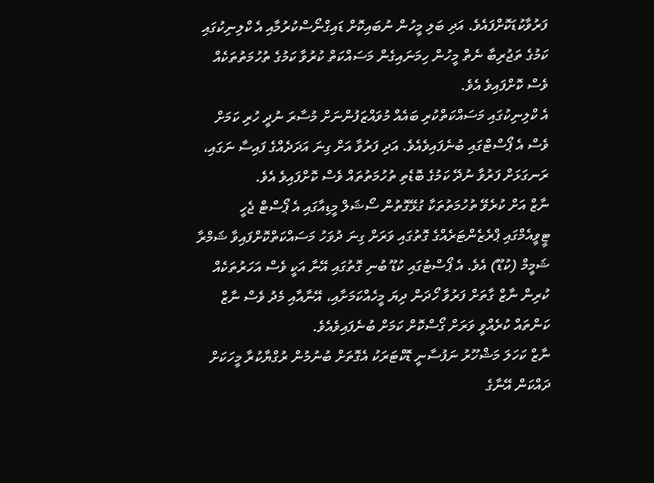ފަރުވާކުޑަކޮށްފައެވެ. އަދި ބަލި މީހުން ނުބައިކޮށް ޑައިގްނޯސްކުރުމާއި އެ ކްލިނިކުގައި ކަމުގެ ތަޖުރިބާ ނެތް މީހުން ހިމަނައިގެން މަސައްކަތް ކުރުވާ ކަމުގެ ތުހުމަތުތަކެއް ވެސް ކޮށްފައިވެ އެވެ.
އެ ކްލިނިކުގައި މަސައްކަތްކުރި ބައެއް މުވައްޒަފުންނަށް މުސާރަ ނުދީ ހުރި ކަމަށް ވެސް އެ ޕޯސްޓްގައި ބުނެފައިވެއެވެ. އަދި ފަރުވާ އަށް ގިނަ އަދަދެއްގެ ފައިސާ ނަގައި، ރަނގަޅަށް ފަރުވާ ނުދޭ ކަމުގެ ބޮޑެތި ތުހުމަތުތައް ވެސް ކޮށްފައިވެ އެވެ.
ނާޒް އަށް ކުރެވޭ ތުހުމަތުތަކާ ގުޅޭގޮތުން ސޯޝަލް މީޑިއާގައި އެ ޕޯސްޓް ޖެހީ ޓީވީއެމްގައި ޕްރެޒެންޓަރެއްގެ ގޮތުގައި ވަރަށް ގިނަ ދުވަހު މަސައްކަތްކޮށްފައިވާ ޝަމްރާ ޝަމީމް (ކުޑޫ) އެވެ. އެ ޕޯސްޓުގައި ކުޑޫ ބުނި ގޮތުގައި އޭނާ އަކީ ވެސް އަހަރުތަކެއް ކުރިން ނާޒް ގާތަށް ފަރުވާ ހޯދަން ދިޔަ މީހެއްކަމަށާއި، އޭނާއާއި މެދު ވެސް ނާޒް ކަންތައް ކުރެއްވީ ވަރަށް ގޯސްކޮށް ކަމަށް ބުނެފައިވެއެވެ.
ނާޒް ކަހަލަ މަޝްހޫރު ނަފުސާނީ ޑޮކްޓަރަކު އެގޮތަށް ބުނުމުން ރުގްޔާކުރާ މީހަކަށް ދައްކަން އޭނާގެ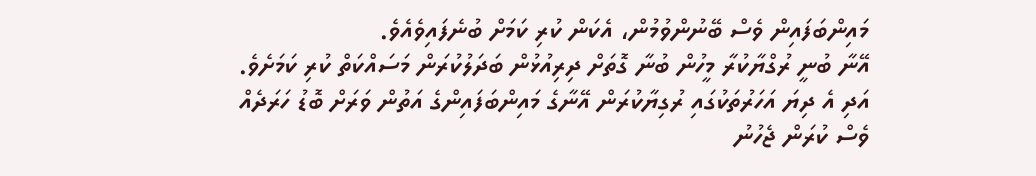މައިންބަފައިން ވެސް ބޭނުންވުމުން، އެކަން ކުރި ކަމަށް ބުނެފައިވެއެވެ.
އޭނާ ބުނީ ރުގްޔާކުރާ މީހުން ބުނާ ގޮތަށް ދިރިއުޅުން ބަދަލުކުރަން މަސައްކަތް ކުރި ކަމަށެވެ. އަދި އެ ދިޔަ އަހަރުތަކުގައި ރުގިޔާކުރަން އޭނާގެ މައިންބަފައިންގެ އަތުން ވަރަށް ބޮޑު ހަރަދެއް ވެސް ކުރަން ޖެހުނު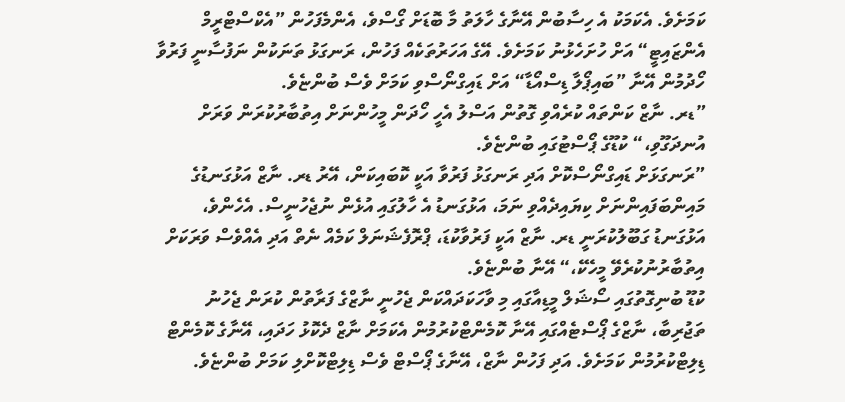ކަމަށެވެ. އެކަމަކު އެ ހިސާބުން އޭނާގެ ހާލަތު މާ ބޮޑަށް ގޯސްވެ، އެންމެފަހުން ”އެކްސްޓްރީމް އެންޒައިޓީ“ އަށް ހުށަހެޅުނު ކަމަށެވެ. އޭގެ އަހަރުތަކެއް ފަހުން، ރަނގަޅު ތަނަކުން ނަފުސާނީ ފަރުވާ ހޯދުމުން އޭނާ ”ބައިޕޯލާ ޑިސްއޯޑާ“ އަށް ޑައިގްނޯސްވި ކަމަށް ވެސް ބުންޏެވެ.
”ޑރ. ނާޒް ކަންތައް ކުރެއްވި ގޮތުން އަސްލު އެހީ ހޯދަން މީހުންނަށް އިތުބާރުކުރަން ވަރަށް އުނދަގޫވި،“ ކުޑޫގެ ޕޯސްޓުގައި ބުންޏެވެ.
”ރަނގަޅަށް ޑައިގްނޯސްކޮށް އަދި ރަނގަޅު ފަރުވާ އަކީ ކޮބައިކަން، އޭރު ޑރ. ނާޒް އަޅުގަނޑުގެ މައިންބަފައިންނަށް ކިޔައިދެއްވި ނަމަ، އަޅުގަނޑު އެ ހާލުގައި އުޅެން ނުޖެހުނީސް. އެހެންވެ، އަޅުގަނޑު ގަބޫލުކުރަނީ ޑރ. ނާޒް އަކީ ފަރުވާކުޑަ، ޕްރޮފެޝަނަލް ކަމެއް ނެތް އަދި އެއްވެސް ވަރަކަށް އިތުބާރުނުކުރެވޭ މީހެކޭ،“ އޭނާ ބުންޏެވެ.
ކުޑޫ ބުނިގޮތުގައި ސޯޝަލް މީޑިއާގައި މި ވާހަކަދައްކަން ޖެހުނީ ނާޒްގެ ފަރާތުން ކުރަން ޖެހުނު ތަޖުރިބާ، ނާޒްގެ ޕޯސްޓެއްގައި އޭނާ ކޮމެންޓްކުރުމުން އެކަމަށް ނާޒް ދެކޮޅު ހަދައި، އޭނާގެ ކޮމެންޓް ޑިލިޓްކުރުމުން ކަމަށެވެ. އަދި ފަހުން ނާޒް، އޭނާގެ ޕޯސްޓް ވެސް ޑިލިޓްކޮށްލި ކަމަށް ބުންޏެވެ.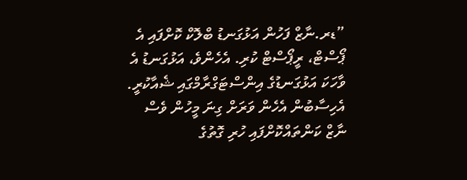”ޑރ.ނާޒް ފަހުން އަޅުގަނޑު ބްލޮކް ކޮށްފައި އެ ޕޯސްޓް، ރީޕޯސްޓް ކުރި. އެހެންވެ، އަޅުގަނޑު އެ ވާހަކަ އަޅުގަނޑުގެ އިންސްޓަގްރާމްގައި ޝެއާކުރީ. އެހިސާބުން އެހެން ވަރަށް ގިނަ މީހުން ވެސް ނާޒް ކަންތައްކޮށްފައި ހުރި ގޮތުގެ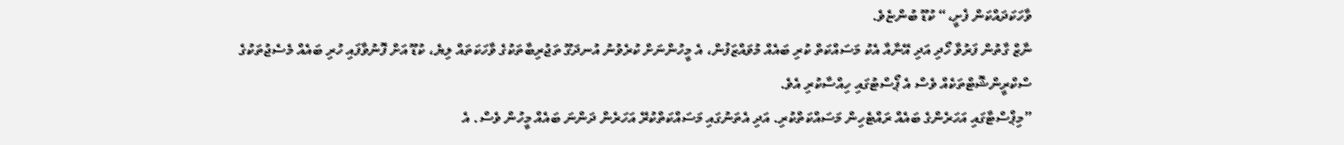ވާހަކަދައްކަން ފެށީ،“ ކުޑޫ ބުންޏެވެ.
ނާޒް ގާތުން ފަރުވާ ހޯދި އަދި އޭނާއާ އެކު މަސައްކަތް ކުރި ބައެއް މުވައްޒަފުން، އެ މީހުންނަށް ކުރެވުނު އުނދަގޫ ތަޖުރިބާތަކުގެ ވާހަކަތައް ލިޔެ، ކުޑޫ އަށް ފޮނުވާފައި ހުރި ބައެއް މެސެޖުތަކުގެ ސްކްރީންޝޮޓްތަކެއް ވެސް އެ ޕޯސްޓުގައި ހިއްސާކުރި އެވެ.
”މިޕްސްޓާގައި އަހަރެންގެ ބައެއް ރައްޓެހިން މަސައްކަތްކުރި. އަދި އެތަނުގައި މަސައްކަތްކުރޭ އަހަރެން ދަންނަ ބައެއް މީހުން ވެސް. އެ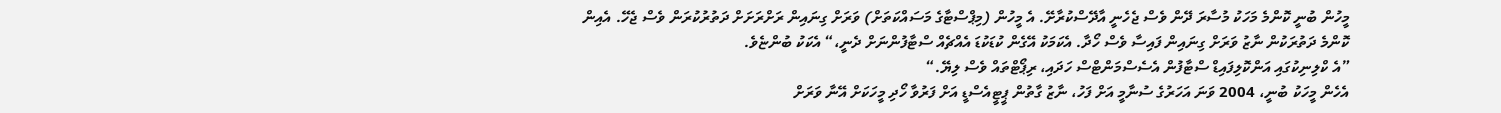މީހުން ބުނީ ކޮންމެ މަހަކު މުސާރަ ދޭން ވެސް ޖެހެނީ އާދޭސްކުރާށޭ. އެ މީހުން (މިޕްސްޓާގެ މަސައްކަތަށް) ވަރަށް ގިނައިން ރަށްރަށަށް ދަތުރުކުރަން ވެސް ޖެހޭ. އެއިން ކޮންމެ ދަތުރަކުން ނާޒު ވަރަށް ގިނައިން ފައިސާ ވެސް ހޯދާ. އެކަމަކު އޭގެން ކުޑަކުޑަ އެއްޗެއް ސްޓާފުންނަށް ދެނީ،“ އެކަކު ބުންޏެވެ.
”އެ ކްލިނިކުގައި އަންކޮލިފައިޑް ސްޓާފުން އެސެސްމަންޓްސް ހަދައި، ރިޕޯޓްތައް ވެސް ލިޔޭ.“
އެހެން މީހަކު ބުނީ، 2004 ވަނަ އަހަރުގެ ސުނާމީ އަށް ފަހު، ނާޒު ގާތުން ޕީޓީއެސްޑީ އަށް ފަރުވާ ހޯދި މީހަކަށް އޭނާ ވަރަށް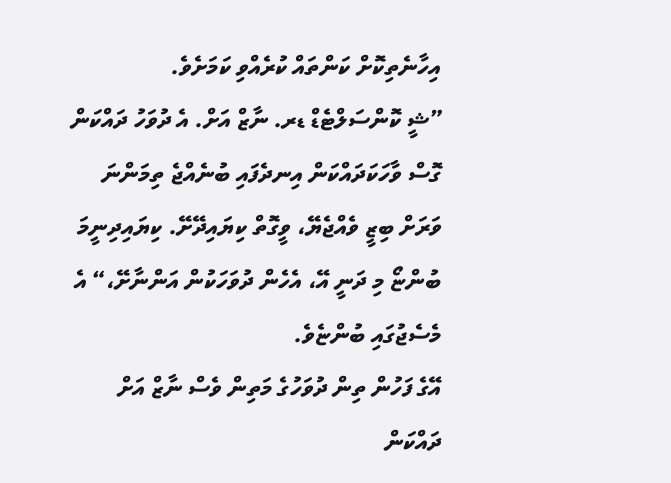އިހާނެތިކޮށް ކަންތައް ކުރެއްވި ކަމަށެވެ.
”ޝީ ކޮންސަލްޓެޑް ޑރ. ނާޒް އަށް. އެ ދުވަހު ދައްކަން ގޮސް ވާހަކަދައްކަން އިނދެފައި ބުނެއްޖެ ތިމަންނަ ވަރަށް ބިޒީ ވެއްޖެޔޭ، ވީގޮތް ކިޔައިދޭށޭ. ކިޔައިދިނީމަ ބުންޏޯ މި ދަނީ އޭ، އެހެން ދުވަހަކުން އަންނާށޭ،“ އެ މެސެޖުގައި ބުންޏެވެ.
އޭގެ ފަހުން ތިން ދުވަހުގެ މަތިން ވެސް ނާޒް އަށް ދައްކަން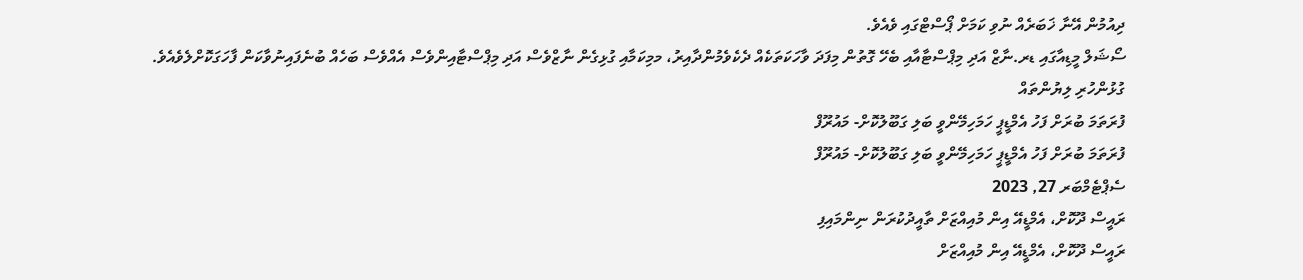ދިއުމުން އޭނާ ޚަބަރެއް ނުވި ކަމަށް ޕޯސްޓްގައި ވެއެވެ.
ސޯޝަލް މީޑިއާގައި ޑރ.ނާޒް އަދި މިޕްސްޓާއާއި ބެހޭ ގޮތުން މިފަދަ ވާހަކަތަކެއް ދެކެވެމުންދާއިރު، މމިކަމާއި ގުޅިގެން ނާޒްވެސް އަދި މިޕްސްޓާއިންވެސް އެއްވެސް ބަހެއް ބުނެފައިނުވާކަން ފާހަގަކޮށްލެވެއެވެ.
ގުޅުންހުރި ލިޔުންތައް
ފުރަތަމަ ބުރަށް ފަހު އެމްޑީޕީ ހަމަހިމޭންވީ ބަލި ގަބޫލުކޮށް- މައުރޫފް
ފުރަތަމަ ބުރަށް ފަހު އެމްޑީޕީ ހަމަހިމޭންވީ ބަލި ގަބޫލުކޮށް- މައުރޫފް
ސެޕްޓެމްބަރ 27, 2023
ރައީސް ދޫކޮށް، އެމްޑީއޭ އިން މުއިއްޒަށް ތާއީދުކުރަން ނިންމައިފި
ރައީސް ދޫކޮށް، އެމްޑީއޭ އިން މުއިއްޒަށް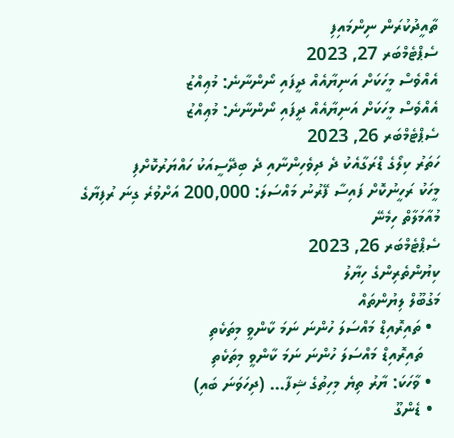ތާއީދުކުރަން ނިންމައިފި
ސެޕްޓެމްބަރ 27, 2023
އެއްވެސް މީހަކަށް އަނިޔާއެއް ދީފައި ނޯންނާނެ: މުޢިއްޒު
އެއްވެސް މީހަކަށް އަނިޔާއެއް ދީފައި ނޯންނާނެ: މުޢިއްޒު
ސެޕްޓެމްބަރ 26, 2023
ހަތަރު ކިލޯގެ ޑްރަގާއެކު ދެ ދިވެހިންނާއި ދެ ބިދޭސީއަކު ހައްޔަރުކޮށްފި
މީހަކު ރަހީނުކޮށް ފައިސާ ފޭރުނު މައްސަލަ: 200,000 އަށްވުރެ ގިނަ ރުފިޔާގެ މުއާމަލާތް ހިމެނޭ
ސެޕްޓެމްބަރ 26, 2023
ކިޔުންތެރިންގެ ހިޔާލު
މަގުބޫލް ލިޔުންތައް
  • ތައިރޮއިޑް މައްސަލަ ހުންނަ ނަމަ ކާންވީ މިތަކެތި
    ތައިރޮއިޑް މައްސަލަ ހުންނަ ނަމަ ކާންވީ މިތަކެތި
  • ވާހަކަ: ޔާރު ތިޔެ މިހިތުގެ ޝިފާ… (ދިހަވަނަ ބައި)
  • ޑެންގޫ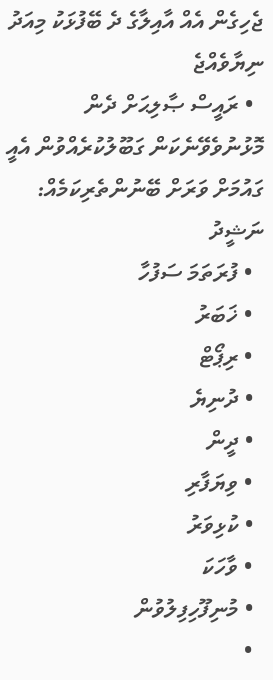ޖެހިގެން އެއް އާއިލާގެ ދެ ބޭފުޅަކު މިއަދު ނިޔާވެއްޖެ
  • ރައީސް ޞާލިޙަށް ދެން މޮޅުނުވެވޭނެކަން ގަބޫލުކުރެއްވުން އެއީ ގައުމަށް ވަރަށް ބޭނުންތެރިކަމެއް: ނަޝީދު
  • ފުރަތަމަ ސަފުހާ
  • ޚަބަރު
  • ރިޕޯޓް
  • ދުނިޔެ
  • ދީން
  • ވިޔަފާރި
  • ކުޅިވަރު
  • ވާހަކަ
  • މުނިފޫހިފިލުވުން
  •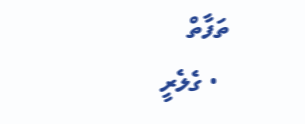ތަފާތް
  • ގެލެރީ